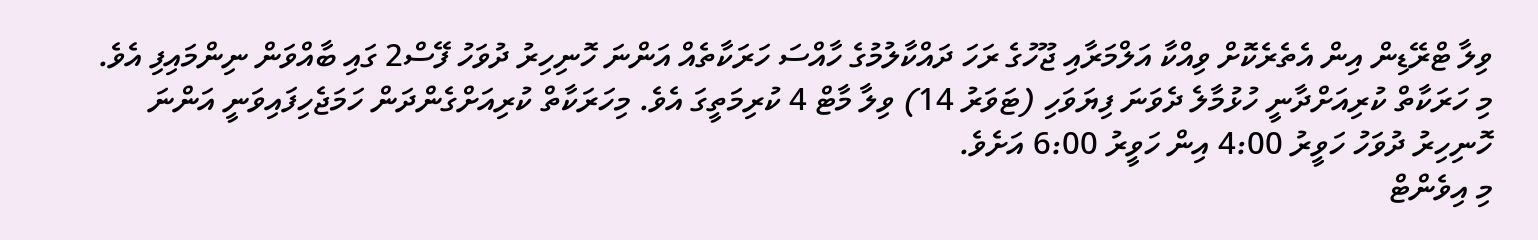ވިލާ ޓްރޭޑިން އިން އެތެރެކޮށް ވިއްކާ އަލްމަރާއި ޖޫހުގެ ރަހަ ދައްކާލުމުގެ ހާއްސަ ހަރަކާތެއް އަންނަ ހޮނިހިރު ދުވަހު ފޭސް2 ގައި ބާއްވަން ނިންމައިފި އެވެ.
މި ހަރަކާތް ކުރިއަށްދާނީ ހުޅުމާލެ ދެވަނަ ފިޔަވަހި (ޓަވަރު 14) ވިލާ މާޓް 4 ކުރިމަތީގަ އެވެ. މިހަރަކާތް ކުރިއަށްގެންދަން ހަމަޖެހިފައިވަނީ އަންނަ ހޮނިހިރު ދުވަހު ހަވީރު 4:00 އިން ހަވީރު 6:00 އަށެވެ.
މި އިވެންޓް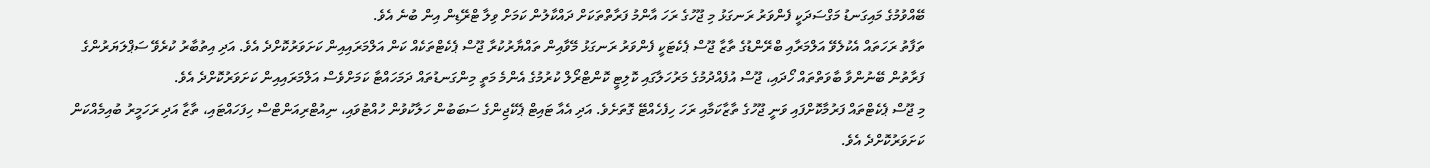ބޭއްވުމުގެ މައިގަނޑު މަގްސަދަކީ ފެންވަރު ރަނގަޅު މި ޖޫހުގެ ރަހަ އާންމު ފަރާތްތަކަށް ދައްކާލުން ކަމަށް ވިލާ ޓްރޭޑިން އިން ބުނެ އެވެ.
ތަފާތު ރަހަތައް އެކުލެވޭ އަލްމަރާއި ބްރޭންޑުގެ ތާޒާ ޖޫސް ޕެކެޓަކީ ފެންވަރު ރަނގަޅު މޭވާއިން ތައްޔާރުކުރާ ޖޫސް ޕެކެޓްތަކެއް ކަން އަލްމަރައިއިން ކަށަވަރުކޮށްދެ އެވެ. އަދި އިތުބާރު ކުރެވޭ ސަޕްލަޔަރުންގެ ފަރާތުން ބޭނުންވާ ބާވަތްތައް ހޯދައި، ޖޫސް އުފެއްދުމުގެ މަރުހަލާގައި ކޮލިޓީ ކޮންޓްރޯލް ކުރުމުގެ އެންމެ މަތީ މިންގަނޑުތައް ދަމަހައްޓާ ކަމަށްވެސް އަލްމަރައިއިން ކަށަވަރުކޮށްދެ އެވެ.
މި ޖޫސް ޕެކެޓްތައް ފަރުމާކޮށްފައި ވަނީ ޖޫހުގެ ތާޒާކަމާއި ރަހަ ހިފެހެއްޓޭ ގޮތަށެވެ. އަދި އެއާ ޓައިޓް ޕެކޭޖިންގެ ސަބަބުން ހަލާކުވުން ހުއްޓުވައި، ނިއުޓްރިއަންޓްސް ހިފަހައްޓައި، ތާޒާ އަދި ރަހަމީރު ބުއިމެއްކަން ކަށަވަރުކޮށްދެ އެވެ.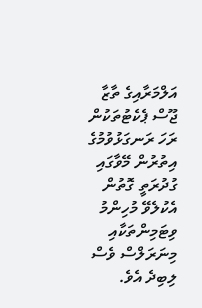އަލްމަރާއިގެ ތާޒާ ޖޫސް ޕެކެޓުތަކުން ރަހަ ރަނގަޅުވުމުގެ އިތުރުން މޭވާގައި ގުދުރަތީ ގޮތުން އެކުލެވޭ މުހިންމު ވިޓަމިންތަކާއި މިނަރަލްސް ވެސް ލިބިދެ އެވެ.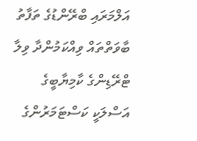އަލްމަރައި ބްރޭންޑުގެ ތަފާތު ބާވަތްތައް ވިއްކަމުންދާ ވިލާ ޓްރޭޑިންގެ ކާމިޔާބީގެ އަސްލަކީ ކަސްޓަމަރުންގެ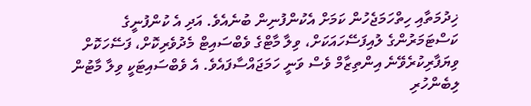ޚިދުމަތާއި ހިތްހަމަޖެހުން ކަމަށް އެކުންފުނިން ބުނެއެވެ. އަދި އެ ކުންފުނީގެ ކަސްޓަމަރުންގެ ލުއިފަސޭހައަކަށް، ވިލާ މާޓްގެ ވެބްސައިޓް މެދުވެރިކޮށް، ފަސޭހަކޮށް ވިޔަފާރިކުރެވޭނެ އިންތިޒާމް ވެސް ވަނީ ހަމަޖައްސާފައެވެ. އެ ވެބްސައިޓަކީ ވިލާ މާޓުން ލިބެންހުރި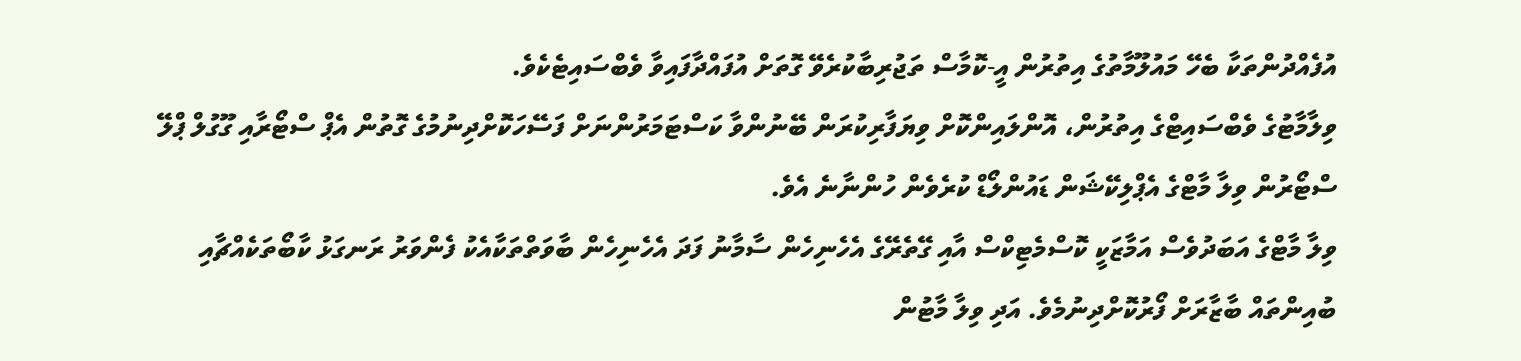އުފެއްދުންތަކާ ބެހޭ މައުލޫމާތުގެ އިތުރުން އީ-ކޮމާސް ތަޖުރިބާކުރެވޭ ގޮތަށް އުފައްދާފައިވާ ވެބްސައިޓެކެވެ.
ވިލާމާޓުގެ ވެބްސައިޓްގެ އިތުރުން، އޮންލައިންކޮށް ވިޔަފާރިކުރަން ބޭނުންވާ ކަސްޓަމަރުންނަށް ފަސޭހަކޮށްދިނުމުގެ ގޮތުން އެޕް ސްޓޯރާއި ގޫގުލް ޕްލޭ ސްޓޯރުން ވިލާ މާޓްގެ އެޕްލިކޭޝަން ޑައުންލޯޑް ކުރެވެން ހުންނާނެ އެވެ.
ވިލާ މާޓްގެ އަބަދުވެސް އަމާޒަކީ ކޮސްމެޓިކްސް އާއި ގޭތެރޭގެ އެހެނިހެން ސާމާނު ފަދަ އެހެނިހެން ބާވަތްތަކާއެކު ފެންވަރު ރަނގަޅު ކާބޯތަކެއްޗާއި ބުއިންތައް ބާޒާރަށް ފޯރުކޮށްދިނުމެވެ. އަދި ވިލާ މާޓުން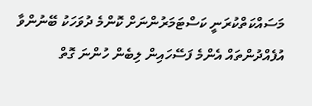މަސައްކަތްކުރަނީ ކަސްޓަމަރުންނަށް ކޮންމެ ދުވަހަކު ބޭނުންވާ އުފެއްދުންތައް އެންމެ ފަސޭހައިން ލިބެން ހުންނަ ގޮތް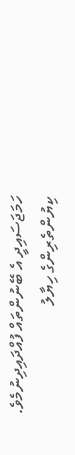ހަމަޖަސައިދީ އެ ބޭނުންތައް ފުއްދައިދިނުމެވެ.
ކިޔުންތެރިންގެ ހިޔާލު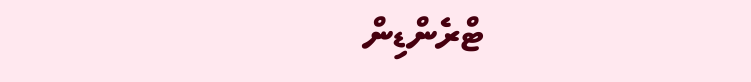ޓްރެންޑިން